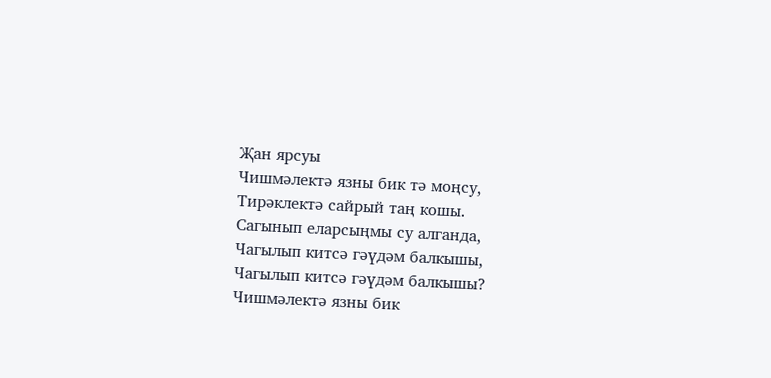Җан ярсуы
Чишмәлектә язны бик тә моңсу,
Тирәклектә сайрый таң кошы.
Сагынып еларсыңмы су алганда,
Чагылып китсә гәүдәм балкышы,
Чагылып китсә гәүдәм балкышы?
Чишмәлектә язны бик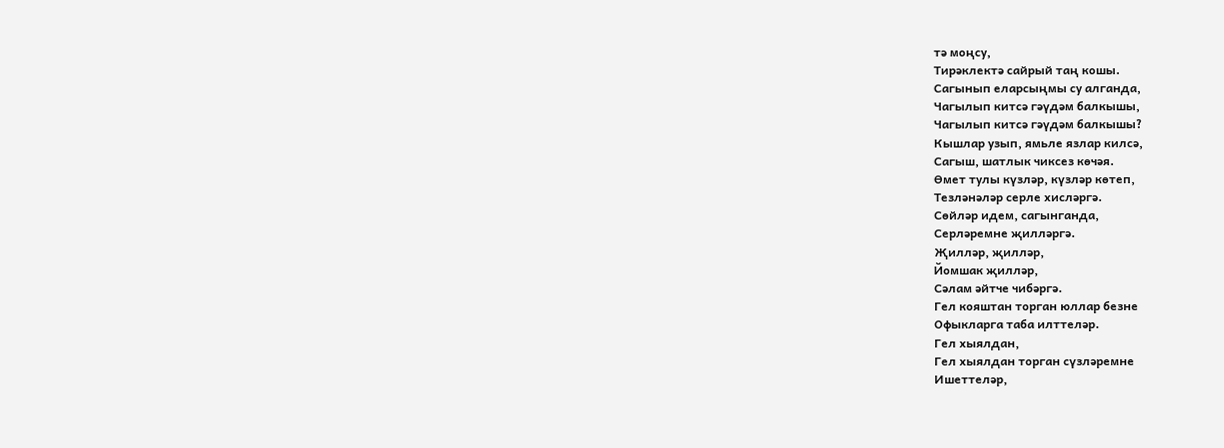тә моңсу,
Тирәклектә сайрый таң кошы.
Сагынып еларсыңмы су алганда,
Чагылып китсә гәүдәм балкышы,
Чагылып китсә гәүдәм балкышы?
Кышлар узып, ямьле язлар килсә,
Сагыш, шатлык чиксез көчәя.
Өмет тулы күзләр, күзләр көтеп,
Тезләнәләр серле хисләргә.
Сөйләр идем, сагынганда,
Серләремне җилләргә.
Җилләр, җилләр,
Йомшак җилләр,
Сәлам әйтче чибәргә.
Гел кояштан торган юллар безне
Офыкларга таба илттеләр.
Гел хыялдан,
Гел хыялдан торган сүзләремне
Ишеттеләр,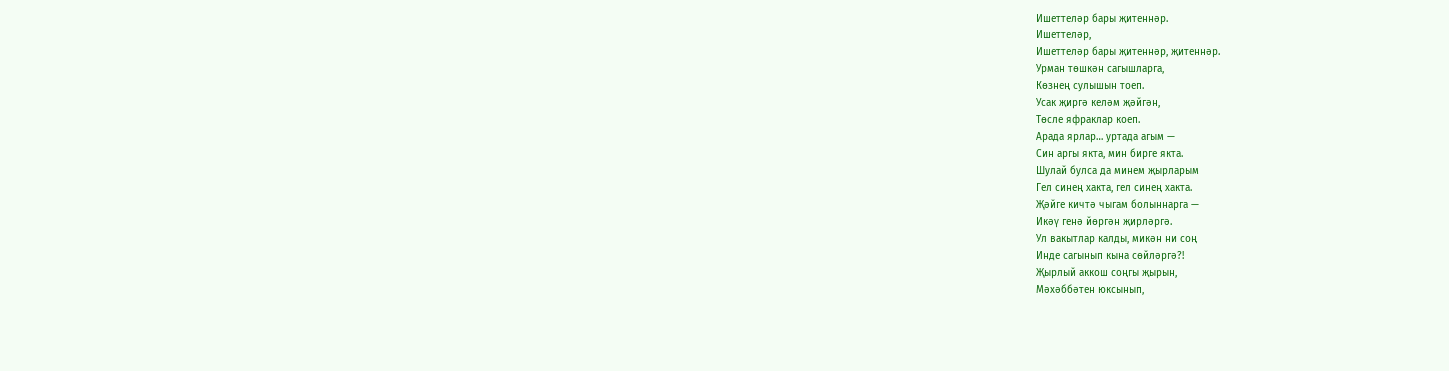Ишеттеләр бары җитеннәр.
Ишеттеләр,
Ишеттеләр бары җитеннәр, җитеннәр.
Урман төшкән сагышларга,
Көзнең сулышын тоеп.
Усак җиргә келәм җәйгән,
Төсле яфраклар коеп.
Арада ярлар… уртада агым —
Син аргы якта, мин бирге якта.
Шулай булса да минем җырларым
Гел синең хакта, гел синең хакта.
Җәйге кичтә чыгам болыннарга —
Икәү генә йөргән җирләргә.
Ул вакытлар калды, микән ни соң
Инде сагынып кына сөйләргә?!
Җырлый аккош соңгы җырын,
Мәхәббәтен юксынып,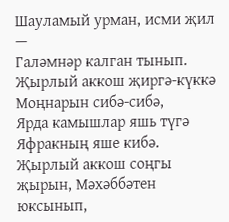Шауламый урман, исми җил —
Галәмнәр калган тынып.
Җырлый аккош җиргә-күккә
Моңнарын сибә-сибә,
Ярда камышлар яшь түгә
Яфракның яше кибә.
Җырлый аккош соңгы җырын, Мәхәббәтен юксынып,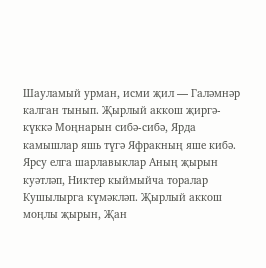Шауламый урман, исми җил — Галәмнәр калган тынып. Җырлый аккош җиргә-күккә Моңнарын сибә-сибә, Ярда камышлар яшь түгә Яфракның яше кибә. Ярсу елга шарлавыклар Аның җырын куәтләп, Никтер кыймыйча торалар Кушылырга күмәкләп. Җырлый аккош моңлы җырын, Җан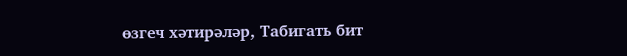өзгеч хәтирәләр, Табигать бит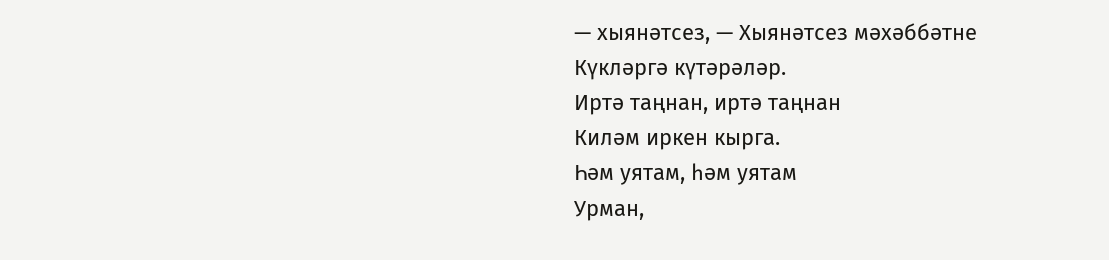— хыянәтсез, — Хыянәтсез мәхәббәтне Күкләргә күтәрәләр.
Иртә таңнан, иртә таңнан
Киләм иркен кырга.
Һәм уятам, һәм уятам
Урман,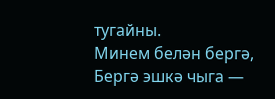тугайны.
Минем белән бергә,
Бергә эшкә чыга —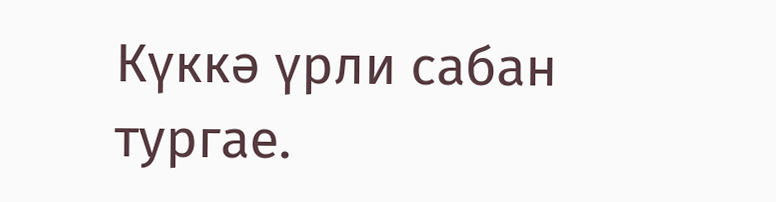Күккә үрли сабан тургае.